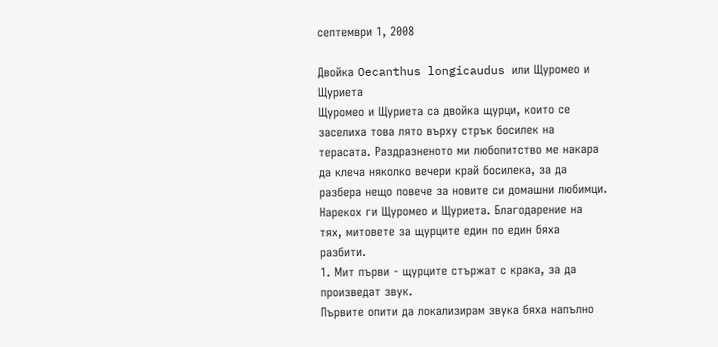септември 1, 2008

Двойка Oecanthus longicaudus или Щуромео и Щуриета
Щуромео и Щуриета са двойка щурци, които се заселиха това лято върху стрък босилек на терасата. Раздразненото ми любопитство ме накара да клеча няколко вечери край босилека, за да разбера нещо повече за новите си домашни любимци. Нарекох ги Щуромео и Щуриета. Благодарение на тях, митовете за щурците един по един бяха разбити.
1. Мит първи - щурците стържат с крака, за да произведат звук.
Първите опити да локализирам звука бяха напълно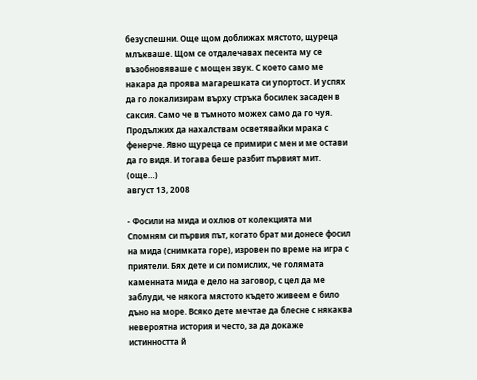безуспешни. Още щом доближах мястото, щуреца млъкваше. Щом се отдалечавах песента му се възобновяваше с мощен звук. С което само ме накара да проява магарешката си упортост. И успях да го локализирам върху стръка босилек засаден в саксия. Само че в тъмното можех само да го чуя. Продължих да нахалствам осветявайки мрака с фенерче. Явно щуреца се примири с мен и ме остави да го видя. И тогава беше разбит първият мит. (още…)
август 13, 2008

- Фосили на мида и охлюв от колекцията ми
Спомням си първия път, когато брат ми донесе фосил на мида (снимката горе), изровен по време на игра с приятели. Бях дете и си помислих, че голямата каменната мида е дело на заговор, с цел да ме заблуди, че някога мястото където живеем е било дъно на море. Всяко дете мечтае да блесне с някаква невероятна история и често, за да докаже истинността й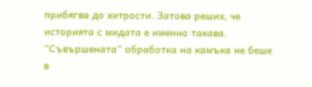прибягва до хитрости. Затова реших, че историята с мидата е именно такава. “Съвършената“ обработка на камъка не беше в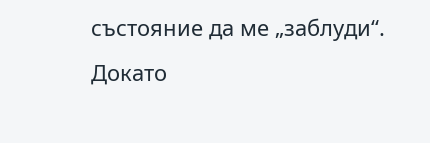състояние да ме „заблуди“. Докато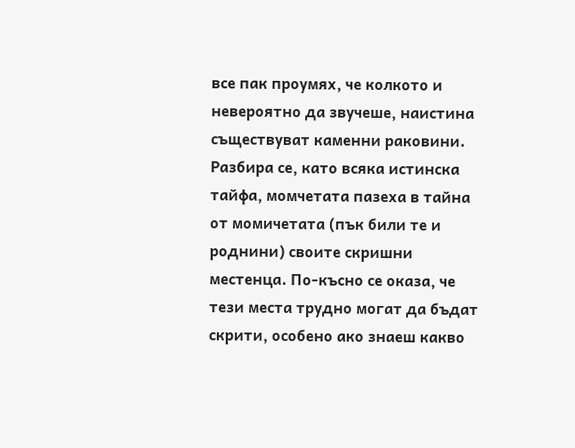все пак проумях, че колкото и невероятно да звучеше, наистина съществуват каменни раковини. Разбира се, като всяка истинска тайфа, момчетата пазеха в тайна от момичетата (пък били те и роднини) своите скришни местенца. По-късно се оказа, че тези места трудно могат да бъдат скрити, особено ако знаеш какво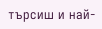търсиш и най-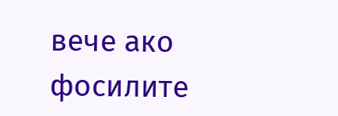вече ако фосилите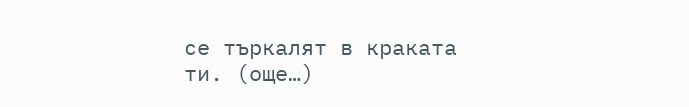се търкалят в краката ти. (още…)